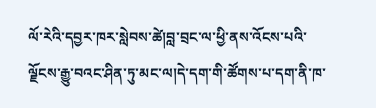ལོ་རེའི་དབྱར་ཁར་སླེབས་ཚེ།བླ་བྲང་ལ་ཕྱི་ནས་འོངས་པའི་ལྗོངས་རྒྱུ་བའང་ཤིན་ཏུ་མང་ལ།དེ་དག་གི་ཚོགས་པ་དག་ནི་ཁ་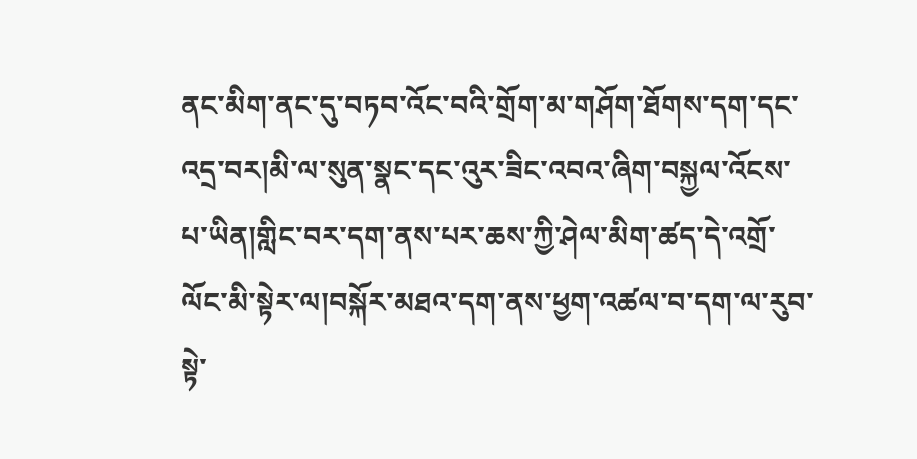ནང་མིག་ནང་དུ་བཏབ་འོང་བའི་གྲོག་མ་གཤོག་ཐོགས་དག་དང་འདྲ་བར།མི་ལ་སུན་སྣང་དང་འུར་ཟིང་འབའ་ཞིག་བསྐྱལ་འོངས་པ་ཡིན།གླིང་བར་དག་ནས་པར་ཆས་ཀྱི་ཤེལ་མིག་ཚད་དེ་འགྲོ་ལོང་མི་སྟེར་ལ།བསྐོར་མཐའ་དག་ནས་ཕྱག་འཚལ་བ་དག་ལ་རུབ་སྟེ་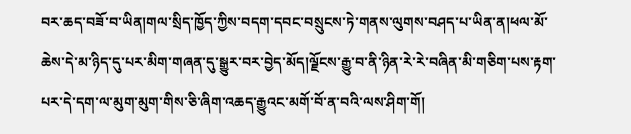བར་ཆད་བཟོ་བ་ཡིན།གལ་སྲིད་ཁྱོད་ཀྱིས་བདག་དབང་བསྲུངས་ཏེ་གནས་ལུགས་བཤད་པ་ཡིན་ན།ཕལ་མོ་ཆེས་དེ་མ་ཉིད་དུ་པར་མིག་གཞན་དུ་སྒྱུར་བར་བྱེད་མོད།ལྗོངས་རྒྱུ་བ་ནི་ཉིན་རེ་རེ་བཞིན་མི་གཅིག་པས་རྟག་པར་དེ་དག་ལ་མུག་མུག་གིས་ཅི་ཞིག་འཆད་རྒྱུའང་མགོ་བོ་ན་བའི་ལས་ཤིག་གོ།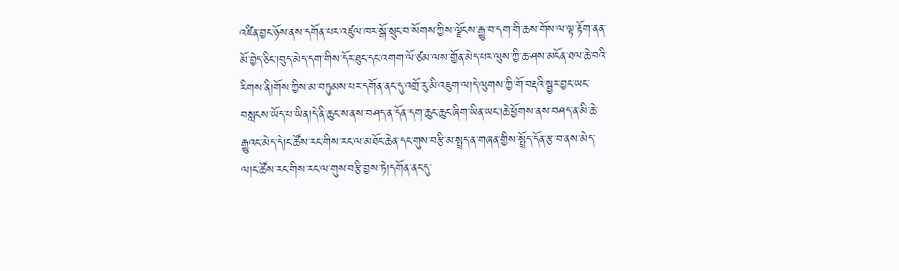འཛིན་བྱང་ཉོས་ནས་དགོན་པར་འཛུལ་ཁར་སྒོ་སྲུང་བ་སོགས་ཀྱིས་ལྗོངས་རྒྱུ་བ་དག་གི་ཆས་གོས་ལ་ལྟ་རྟོག་ནན་མོ་བྱེད་ཅིང་།བུད་མེད་དག་གིས་དོར་ཐུང་དང་འགག་ལོ་ཙམ་ལས་གྱོན་མེད་པར་ལུས་ཀྱི་ཆ་ཤས་མངོན་ཐལ་ཆེ་བའི་རིགས་ནི།གོས་ཀྱིས་མ་བཏུམས་པར་དགོན་ནང་དུ་འགྲོ་རུ་མི་འཇུག་ལ།དེ་ལུགས་ཀྱི་གོ་བརྡའི་སྦྱར་བྱང་ཡང་བསླངས་ཡོད་པ་ཡིན།དེ་ནི་ཆུང་ས་ནས་བཤད་ན་དོན་དག་ཆུང་ཆུང་ཞིག་ཡིན་ཡང་།ཆེ་ཕྱོགས་ནས་བཤད་ན་མི་ཆེ་རྒྱུའང་མེད་དེ།ང་ཚོས་རང་གིས་རང་ལ་མཐོང་ཆེན་དང་གུས་བརྩི་མ་སྤྲད་ན་གཞན་གྱིས་སྤྲོད་དོན་རྩ་བ་ནས་མེད་ལ།ང་ཚོས་རང་གིས་རང་ལ་གུས་བརྩི་བྱས་ཏེ།དགོན་ནང་དུ་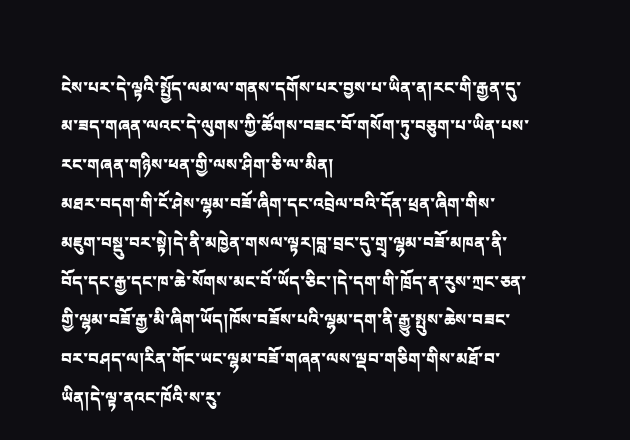ངེས་པར་དེ་ལྟའི་སྤྱོད་ལམ་ལ་གནས་དགོས་པར་བྱས་པ་ཡིན་ན།རང་གི་རྒྱན་དུ་མ་ཟད་གཞན་ལའང་དེ་ལུགས་ཀྱི་ཚོགས་བཟང་བོ་གསོག་ཏུ་བཅུག་པ་ཡིན་པས་རང་གཞན་གཉིས་ཕན་གྱི་ལས་ཤིག་ཅི་ལ་མིན།
མཐར་བདག་གི་ངོ་ཤེས་ལྷམ་བཟོ་ཞིག་དང་འབྲེལ་བའི་དོན་ཕྲན་ཞིག་གིས་མཇུག་བསྡུ་བར་སྟེ།དེ་ནི་མཁྱེན་གསལ་ལྟར།བླ་བྲང་དུ་གྲྭ་ལྷམ་བཟོ་མཁན་ནི་བོད་དང་རྒྱ་དང་ཁ་ཆེ་སོགས་མང་བོ་ཡོད་ཅིང་།དེ་དག་གི་ཁྲོད་ན་རུས་ཀྲང་ཅན་གྱི་ལྷམ་བཟོ་རྒྱ་མི་ཞིག་ཡོད།ཁོས་བཟོས་པའི་ལྷམ་དག་ནི་རྒྱུ་སྤུས་ཆེས་བཟང་བར་བཤད་ལ།རིན་གོང་ཡང་ལྷམ་བཟོ་གཞན་ལས་ལྡབ་གཅིག་གིས་མཐོ་བ་ཡིན།དེ་ལྟ་ནའང་ཁོའི་ས་རུ་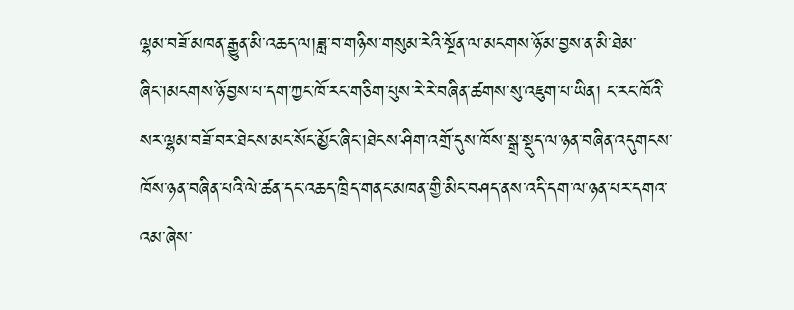ལྷམ་བཟོ་མཁན་རྒྱུན་མི་འཆད་ལ།ཟླ་བ་གཉིས་གསུམ་རེའི་སྔོན་ལ་མངགས་ཉོ་མ་བྱས་ན་མི་ཐེམ་ཞིང་།མངགས་ཉོ་བྱས་པ་དག་ཀྱང་ཁོ་རང་གཅིག་པུས་རེ་རེ་བཞིན་ཚགས་སུ་འཇུག་པ་ཡིན། ང་རང་ཁོའི་སར་ལྷམ་བཟོ་བར་ཐེངས་མང་སོང་མྱོང་ཞིང་།ཐེངས་ཤིག་འགྲོ་དུས་ཁོས་སྒྲ་སྡུད་ལ་ཉན་བཞིན་འདུགངས་ཁོས་ཉན་བཞིན་པའི་ལེ་ཚན་དང་འཆད་ཁྲིད་གནང་མཁན་གྱི་མིང་བཤད་ནས་འདི་དག་ལ་ཉན་པར་དགའ་འམ་ཞེས་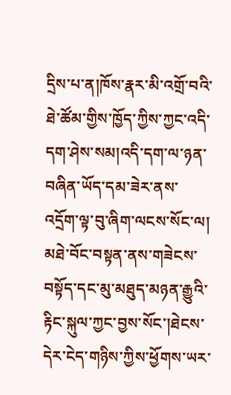དྲིས་པ་ན།ཁོས་རྣར་མི་འགྲོ་བའི་ཐེ་ཚོམ་གྱིས་ཁྱོད་ཀྱིས་ཀྱང་འདི་དག་ཤེས་སམ།འདི་དག་ལ་ཉན་བཞིན་ཡོད་དམ་ཟེར་ནས་འདྲོག་ལྟ་བུ་ཞིག་ལངས་སོང་ལ། མཐེ་བོང་བསྟན་ནས་གཟེངས་བསྟོད་དང་མུ་མཐུད་མཉན་རྒྱུའི་རྟིང་སྐུལ་ཀྱང་བྱས་སོང་།ཐེངས་དེར་ངེད་གཉིས་ཀྱིས་ཕྱོགས་ཡར་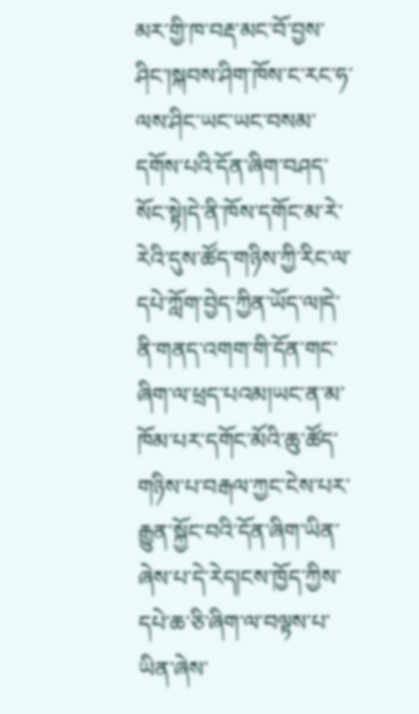མར་གྱི་ཁ་བརྡ་མང་བོ་བྱས་ཤིང་།སྐབས་ཤིག་ཁོས་ང་རང་ཧ་ལས་ཤིང་ཡང་ཡང་བསམ་དགོས་པའི་དོན་ཞིག་བཤད་སོང་སྟེ།དེ་ནི་ཁོས་དགོང་མ་རེ་རེའི་དུས་ཚོད་གཉིས་ཀྱི་རིང་ལ་དཔེ་ཀློག་བྱེད་ཀྱིན་ཡོད་ལ།དེ་ནི་གནད་འགག་གི་དོན་གང་ཞིག་ལ་ཕྲད་པའམ།ཡང་ན་མ་ཁོམ་པར་དགོང་མོའི་ཆུ་ཚོད་གཉིས་པ་བརྒལ་ཀྱང་ངེས་པར་རྒྱུན་སྐྱོང་བའི་དོན་ཞིག་ཡིན་ཞེས་པ་དེ་རེད།ངས་ཁྱོད་ཀྱིས་དཔེ་ཆ་ཅི་ཞིག་ལ་བལྟས་པ་ཡིན་ཞེས་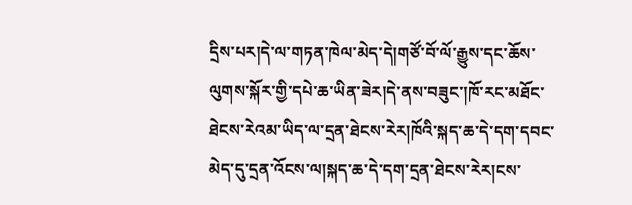དྲིས་པར།དེ་ལ་གཏན་ཁེལ་མེད་དེ།གཙོ་བོ་ལོ་རྒྱུས་དང་ཆོས་ལུགས་སྐོར་གྱི་དཔེ་ཆ་ཡིན་ཟེར།དེ་ནས་བཟུང་།ཁོ་རང་མཐོང་ཐེངས་རེའམ་ཡིད་ལ་དྲན་ཐེངས་རེར།ཁོའི་སྐད་ཆ་དེ་དག་དབང་མེད་དུ་དྲན་འོངས་ལ།སྐད་ཆ་དེ་དག་དྲན་ཐེངས་རེར།ངས་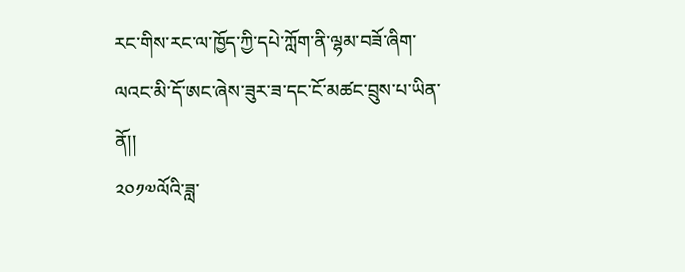རང་གིས་རང་ལ་ཁྱོད་ཀྱི་དཔེ་ཀློག་ནི་ལྷམ་བཟོ་ཞིག་ལའང་མི་དོ་ཨང་ཞེས་ཟུར་ཟ་དང་ངོ་མཚང་བྲུས་པ་ཡིན་ནོ།།
༢༠༡༧ལོའི་ཟླ་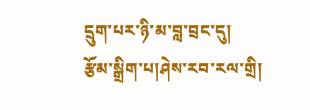དྲུག་པར་ཉི་མ་བླ་བྲང་དུ།
རྩོམ་སྒྲིག་པ།ཤེས་རབ་རལ་གྲི།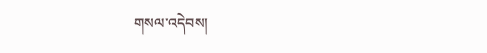གསལ་འདེབས།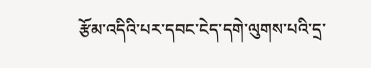རྩོམ་འདིའི་པར་དབང་ངེད་དགེ་ལུགས་པའི་དྲ་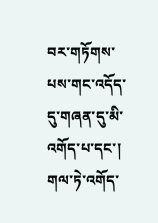བར་གཏོགས་པས་གང་འདོད་དུ་གཞན་དུ་མི་འགོད་པ་དང་། གལ་ཏེ་འགོད་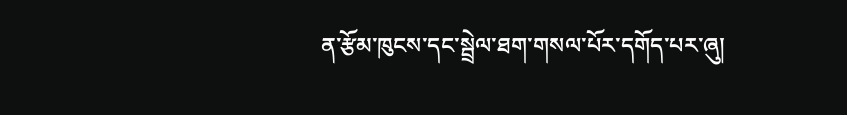ན་རྩོམ་ཁུངས་དང་སྦྲེལ་ཐག་གསལ་པོར་དགོད་པར་ཞུ།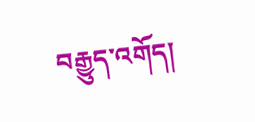བརྒྱུད་འགོད།